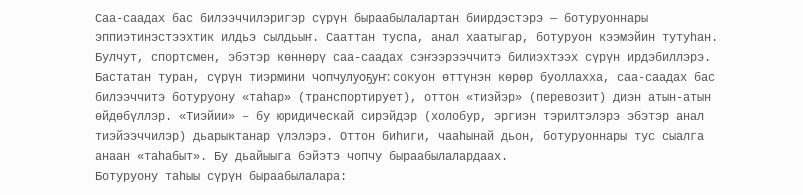Саа-саадах бас билээччилэригэр сүрүн быраабылалартан биирдэстэрэ — ботуруоннары эппиэтинэстээхтик илдьэ сылдьыҥ. Сааттан туспа, анал хаатыгар, ботуруон кээмэйин тутуһан. Булчут, спортсмен, эбэтэр көннөрү саа-саадах сэҥээрээччитэ билиэхтээх сүрүн ирдэбиллэрэ.
Бастатан туран, сүрүн тиэрмини чопчулуоҕуҥ: сокуон өттүнэн көрөр буоллахха, саа-саадах бас билээччитэ ботуруону «таһар» (транспортирует), оттон «тиэйэр» (перевозит) диэн атын-атын өйдөбүллэр. «Тиэйии» – бу юридическай сирэйдэр (холобур, эргиэн тэрилтэлэрэ эбэтэр анал тиэйээччилэр) дьарыктанар үлэлэрэ. Оттон биһиги, чааһынай дьон, ботуруоннары тус сыалга анаан «таһабыт». Бу дьайыыга бэйэтэ чопчу быраабылалардаах.
Ботуруону таһыы сүрүн быраабылалара: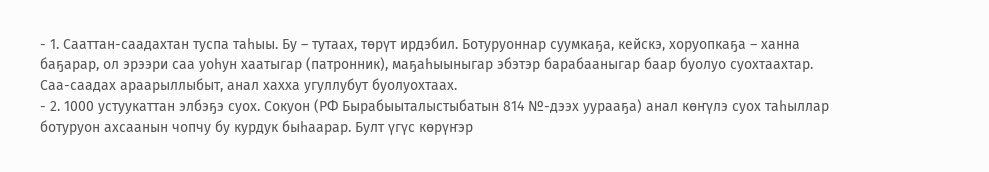- 1. Сааттан-саадахтан туспа таһыы. Бу – тутаах, төрүт ирдэбил. Ботуруоннар суумкаҕа, кейскэ, хоруопкаҕа – ханна баҕарар, ол эрээри саа уоһун хаатыгар (патронник), маҕаһыыныгар эбэтэр барабааныгар баар буолуо суохтаахтар. Саа-саадах араарыллыбыт, анал хахха угуллубут буолуохтаах.
- 2. 1000 устуукаттан элбэҕэ суох. Сокуон (РФ Бырабыыталыстыбатын 814 №-дээх уурааҕа) анал көҥүлэ суох таһыллар ботуруон ахсаанын чопчу бу курдук быһаарар. Булт үгүс көрүҥэр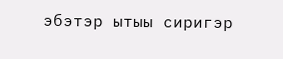эбэтэр ытыы сиригэр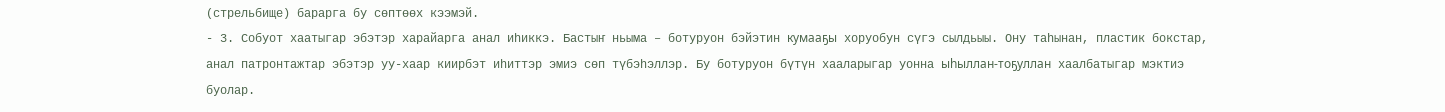(стрельбище) барарга бу сөптөөх кээмэй.
- 3. Собуот хаатыгар эбэтэр харайарга анал иһиккэ. Бастыҥ ньыма – ботуруон бэйэтин кумааҕы хоруобун сүгэ сылдьыы. Ону таһынан, пластик бокстар, анал патронтажтар эбэтэр уу-хаар киирбэт иһиттэр эмиэ сөп түбэһэллэр. Бу ботуруон бүтүн хааларыгар уонна ыһыллан-тоҕуллан хаалбатыгар мэктиэ буолар.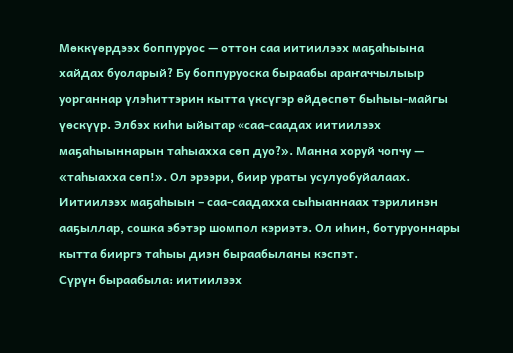Мөккүөрдээх боппуруос — оттон саа иитиилээх маҕаһыына хайдах буоларый? Бу боппуруоска быраабы араҥаччылыыр уорганнар үлэһиттэрин кытта үксүгэр өйдөспөт быһыы-майгы үөскүүр. Элбэх киһи ыйытар «cаа-саадах иитиилээх маҕаһыыннарын таһыахха сөп дуо?». Манна хоруй чопчу — «таһыахха сөп!». Ол эрээри, биир ураты усулуобуйалаах. Иитиилээх маҕаһыын – саа-саадахха сыһыаннаах тэрилинэн ааҕыллар, сошка эбэтэр шомпол кэриэтэ. Ол иһин, ботуруоннары кытта бииргэ таһыы диэн быраабыланы кэспэт.
Сүрүн быраабыла: иитиилээх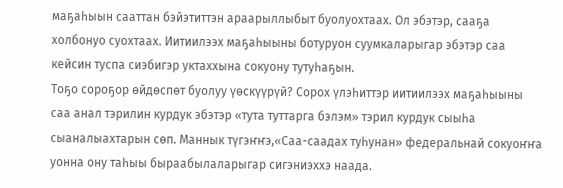маҕаһыын сааттан бэйэтиттэн араарыллыбыт буолуохтаах. Ол эбэтэр, сааҕа холбонуо суохтаах. Иитиилээх маҕаһыыны ботуруон суумкаларыгар эбэтэр саа кейсин туспа сиэбигэр уктаххына сокуону тутуһаҕын.
Тоҕо сороҕор өйдөспөт буолуу үөскүүрүй? Сорох үлэһиттэр иитиилээх маҕаһыыны саа анал тэрилин курдук эбэтэр «тута туттарга бэлэм» тэрил курдук сыыһа сыаналыахтарын сөп. Маннык түгэҥҥэ,«Саа-саадах туһунан» федеральнай сокуоҥҥа уонна ону таһыы быраабылаларыгар сигэниэххэ наада.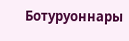Ботуруоннары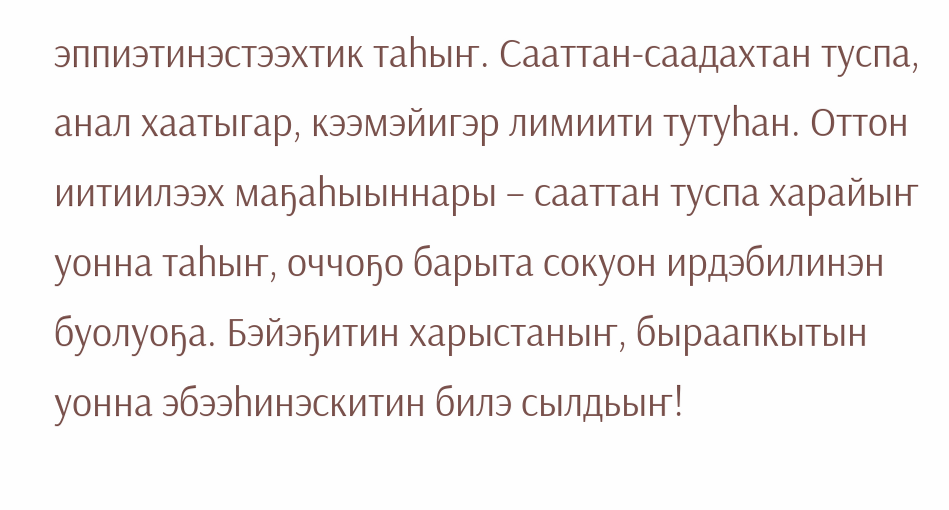эппиэтинэстээхтик таһыҥ. Сааттан-саадахтан туспа, анал хаатыгар, кээмэйигэр лимиити тутуһан. Оттон иитиилээх маҕаһыыннары – сааттан туспа харайыҥ уонна таһыҥ, оччоҕо барыта сокуон ирдэбилинэн буолуоҕа. Бэйэҕитин харыстаныҥ, быраапкытын уонна эбээһинэскитин билэ сылдьыҥ!